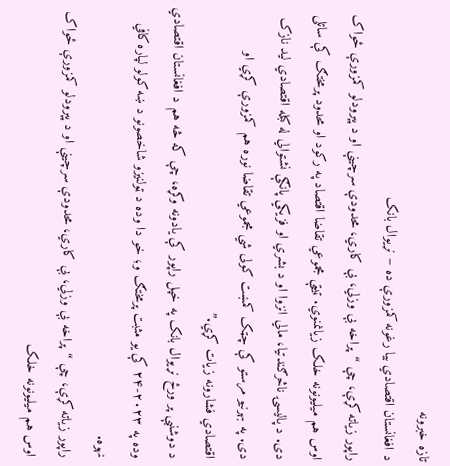تازه خبرونه
د افغانستان اقتصادي بیا رغونه کمزورې ده – نړیوال بانک
راپور زیاته کړې، چې “پراخه بې وزلي، بې کاري، محدودې سرچینې او د پېرودلو کمزورې ځواک اوس هم میلیونونه خلک زیانمنوي. ټیټې مجموعي تقاضا اقتصاد په رکود او محدود پرمختګ کې ساتلی دی. د پالیسۍ ناڅرګندتیا، مالي انزوا او د بشري او فزیکي پانګې نشتوالي له کبله اقتصادي لید نازک دی. په بهرنیو مرستو کې چټک کمښت کولی شي مجموعي تقاضا نوره هم کمزورې کړي او اقتصادي فشارونه زیات کړي.”
د دوشنبې پر ورځ نړیوال بانک په خپل راپور کې یادونه وکړه، چې که څه هم د افغانستان اقتصادي وده په ۲۰۲۳-۲۴ کې یو مثبت پرمختګ و؛ خو دا وده د ټولنیزو شاخصونو د ښه کولو لپاره کافي نهوه.
راپور زیاته کړې، چې “پراخه بې وزلي، بې کاري، محدودې سرچینې او د پېرودلو کمزورې ځواک اوس هم میلیونونه خلک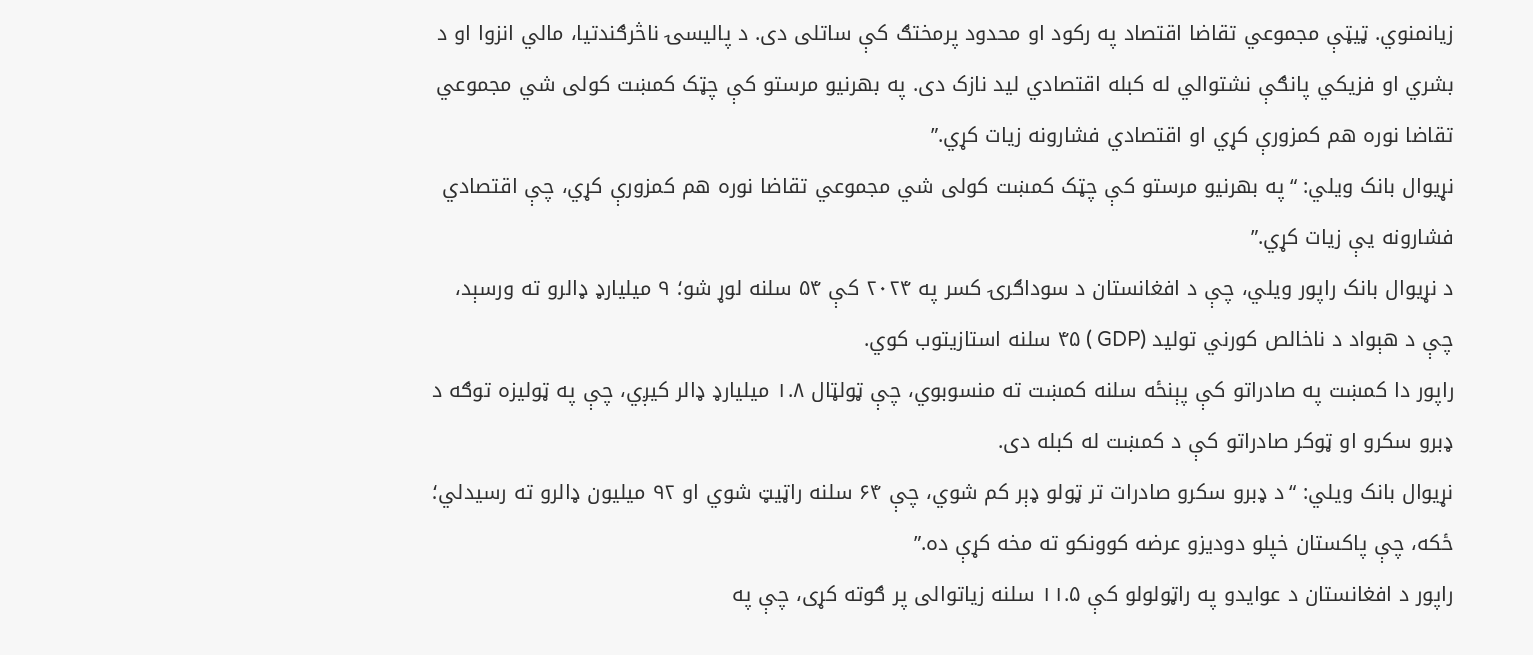زیانمنوي. ټیټې مجموعي تقاضا اقتصاد په رکود او محدود پرمختګ کې ساتلی دی. د پالیسۍ ناڅرګندتیا، مالي انزوا او د بشري او فزیکي پانګې نشتوالي له کبله اقتصادي لید نازک دی. په بهرنیو مرستو کې چټک کمښت کولی شي مجموعي تقاضا نوره هم کمزورې کړي او اقتصادي فشارونه زیات کړي.”
نړیوال بانک ویلي: “په بهرنیو مرستو کې چټک کمښت کولی شي مجموعي تقاضا نوره هم کمزورې کړي، چې اقتصادي فشارونه یې زیات کړي.”
د نړیوال بانک راپور ویلي، چې د افغانستان د سوداګرۍ کسر په ۲۰۲۴ کې ۵۴ سلنه لوړ شو؛ ۹ میلیارډ ډالرو ته ورسېد، چې د هېواد د ناخالص کورني تولید (GDP ) ۴۵ سلنه استازیتوب کوي.
راپور دا کمښت په صادراتو کې پېنځه سلنه کمښت ته منسوبوي، چې ټولټال ۱.۸ میلیارډ ډالر کیږي، چې په ټولیزه توګه د ډبرو سکرو او ټوکر صادراتو کې د کمښت له کبله دی.
نړیوال بانک ویلي: “د ډبرو سکرو صادرات تر ټولو ډېر کم شوي، چې ۶۴ سلنه راټیټ شوي او ۹۲ میلیون ډالرو ته رسیدلي؛ ځکه، چې پاکستان خپلو دودیزو عرضه کوونکو ته مخه کړې ده.”
راپور د افغانستان د عوایدو په راټولولو کې ۱۱.۵ سلنه زیاتوالی پر ګوته کړی، چې په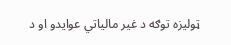ټولیزه توګه د غیر مالیاتي عوایدو او د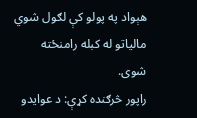هېواد په پولو کې لګول شوي مالیاتو له کبله رامنځته شوی.
راپور څرګنده کړې: د عوایدو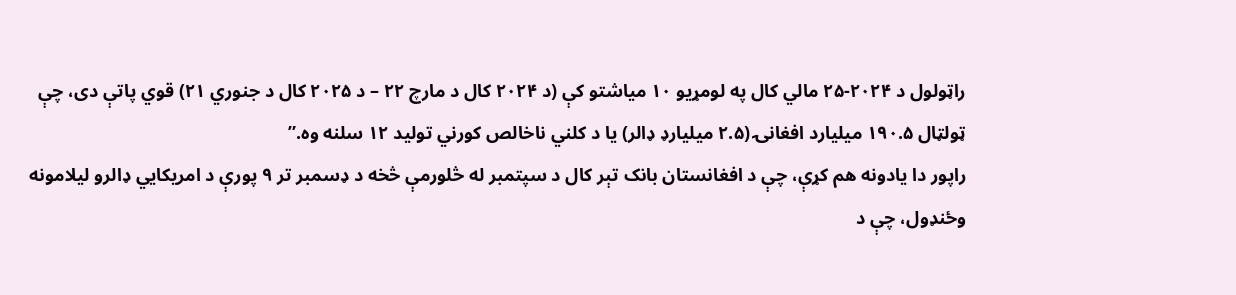راټولول د ۲۰۲۴-۲۵ مالي کال په لومړیو ۱۰ میاشتو کې (د ۲۰۲۴ کال د مارچ ۲۲ – د ۲۰۲۵ کال د جنوري ۲۱) قوي پاتې دی، چې ټولټال ۱۹۰.۵ میلیارد افغانۍ (۲.۵ میلیارډ ډالر) یا د کلني ناخالص کورني تولید ۱۲ سلنه وه.”
راپور دا یادونه هم کړې، چې د افغانستان بانک تېر کال د سپتمبر له څلورمې څخه د ډسمبر تر ۹ پورې د امریکایي ډالرو لیلامونه وځنډول، چې د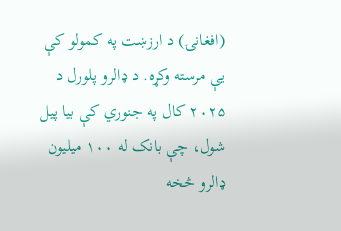(افغانۍ) د ارزښت په کمولو کې یې مرسته وکړه. د ډالرو پلورل د ۲۰۲۵ کال په جنوري کې بیا پیل شول، چې بانک له ۱۰۰ میلیون ډالرو څخه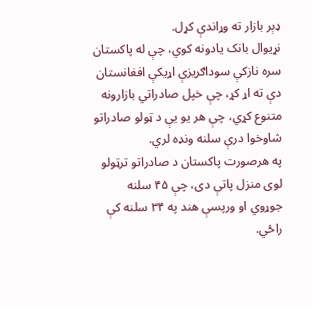ډېر بازار ته وړاندې کړل.
نړیوال بانک یادونه کوي، چې له پاکستان سره نازکې سوداګریزې اړیکې افغانستان دې ته اړ کړ، چې خپل صادراتي بازارونه متنوع کړي، چې هر یو یې د ټولو صادراتو شاوخوا درې سلنه ونډه لري.
په هرصورت پاکستان د صادراتو ترټولو لوی منزل پاتې دی، چې ۴۵ سلنه جوړوي او ورپسې هند په ۳۴ سلنه کې راځي.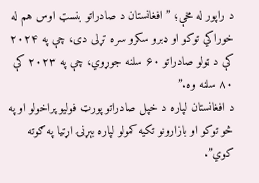د راپور له مخې؛ ” افغانستان د صادراتو بنسټ اوس هم له خوراکي توکو او ډبرو سکرو سره تړلی دی، چې په ۲۰۲۴ کې د ټولو صادراتو ۶۰ سلنه جوړوي، چې په ۲۰۲۳ کې ۸۰ سلنه وه.”
د افغانستان لپاره د خپل صادراتو پورټ فولیو پراخولو او په څو توکو او بازارونو تکیه کمولو لپاره بېړنۍ اړتیا په ګوته کوي”.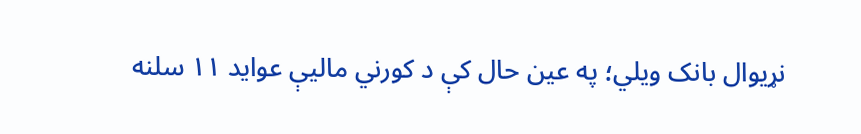نړیوال بانک ویلي؛ په عین حال کې د کورني مالیې عواید ۱۱ سلنه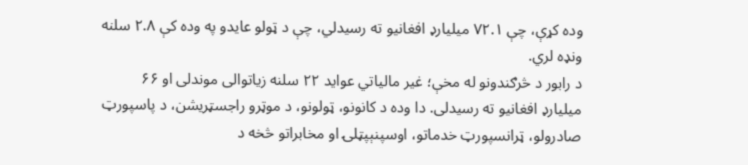وده کړې، چې ۷۲.۱ میلیارډ افغانیو ته رسیدلي، چې د ټولو عایدو په وده کې ۲.۸ سلنه ونډه لري.
د رابور د څرګندونو له مخې؛ غیر مالیاتي عواید ۲۲ سلنه زیاتوالی موندلی او ۶۶ میلیارډ افغانیو ته رسیدلی. دا وده د کانونو، ټولونو، د موټرو راجسټریشن، د پاسپورټ صادرولو، ټرانسپورټ خدماتو، اوسپنېپټلۍ او مخابراتو څخه د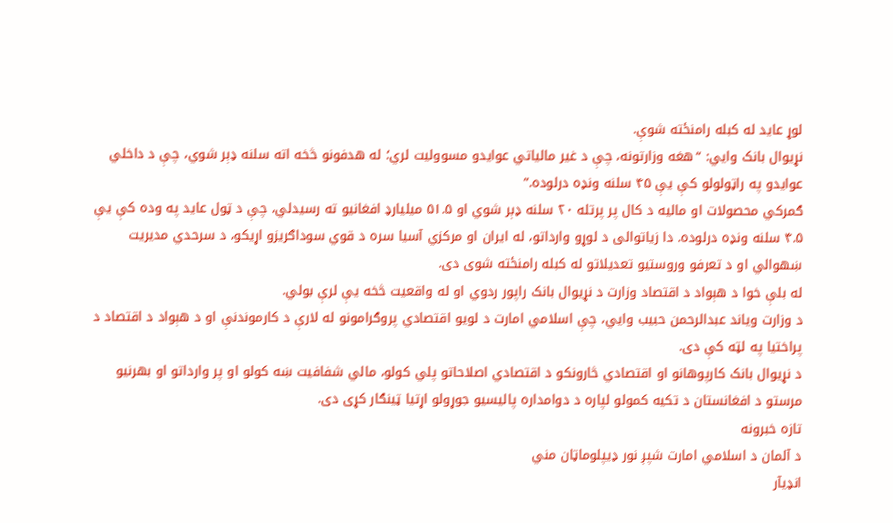لوړ عاید له کبله رامنځته شوې.
نړیوال بانک وایي: “هغه وزارتونه، چې د غیر مالیاتي عوایدو مسوولیت لري؛ له هدفونو څخه اته سلنه ډېر شوي، چې د داخلي عوایدو په راټولولو کې یې ۴۵ سلنه ونډه درلوده.”
ګمرکي محصولات او مالیه د کال پر پرتله ۲۰ سلنه ډېر شوي او ۵۱.۵ میلیارډ افغانیو ته رسیدلي، چې د ټول عاید په وده کې یې ۴.۵ سلنه ونډه درلوده. دا زیاتوالی د لوړو وارداتو، له ایران او مرکزي آسیا سره د قوي سوداګریزو اړیکو، د سرحدي مدیریت ښهوالي او د تعرفو وروستیو تعدیلاتو له کبله رامنځته شوی دی.
له بلې خوا د هېواد د اقتصاد وزارت د نړیوال بانک راپور ردوي او له واقعیت څخه یې لرې بولي.
د وزارت ویاند عبدالرحمن حبیب وايي، چې اسلامي امارت د لویو اقتصادي پروګرامونو له لارې د کارموندنې او د هېواد د اقتصاد د پراختیا په لټه کې دی.
د نړیوال بانک کارپوهانو او اقتصادي څارونکو د اقتصادي اصلاحاتو پلي کولو، مالي شفافیت ښه کولو او پر وارداتو او بهرنیو مرستو د افغانستان د تکیه کمولو لپاره د دوامداره پالیسیو جوړولو اړتیا ټینګار کړی دی.
تازه خبرونه
د آلمان د اسلامي امارت شپږ نور ډیپلوماټان مني
انډيآر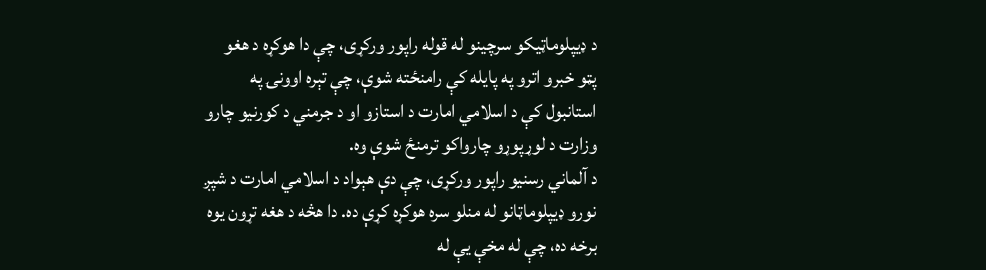د ډیپلوماټیکو سرچینو له قوله راپور ورکړی، چې دا هوکړه د هغو پټو خبرو اترو په پایله کې رامنځته شوې، چې تېره اوونۍ په استانبول کې د اسلامي امارت د استازو او د جرمني د کورنیو چارو وزارت د لوړپوړو چارواکو ترمنځ شوې وه.
د آلماني رسنیو راپور ورکړی، چې دې هېواد د اسلامي امارت د شپږ نورو ډیپلوماټانو له منلو سره هوکړه کړې ده. دا هڅه د هغه تړون یوه برخه ده، چې له مخې یې له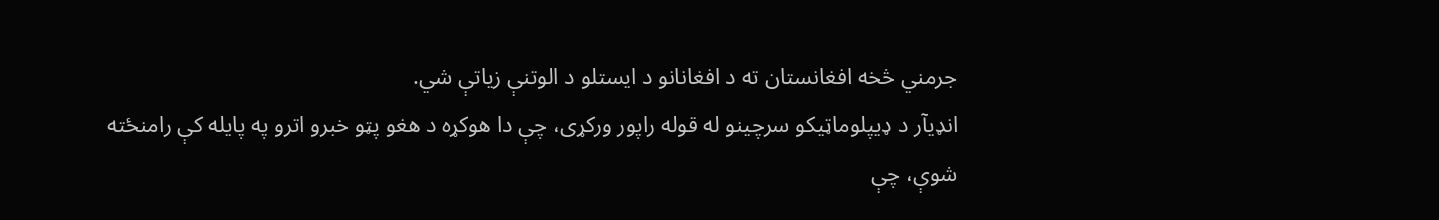جرمني څخه افغانستان ته د افغانانو د ایستلو د الوتنې زیاتې شي.
انډيآر د ډیپلوماټیکو سرچینو له قوله راپور ورکړی، چې دا هوکړه د هغو پټو خبرو اترو په پایله کې رامنځته شوې، چې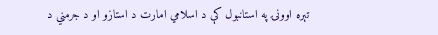تېره اوونۍ په استانبول کې د اسلامي امارت د استازو او د جرمني د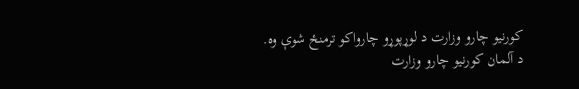کورنیو چارو وزارت د لوړپوړو چارواکو ترمنځ شوې وه.
د آلمان کورنیو چارو وزارت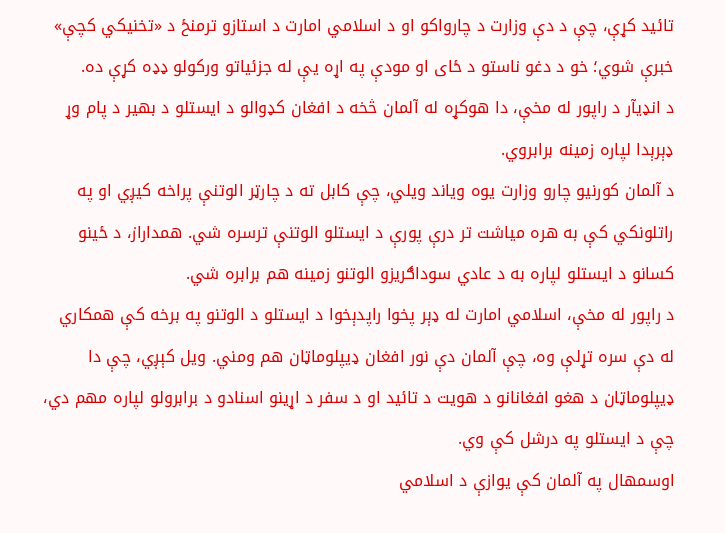تائید کړې، چې د دې وزارت د چارواکو او د اسلامي امارت د استازو ترمنځ د «تخنیکي کچې» خبرې شوي؛ خو د دغو ناستو د ځای او مودې په اړه یې له جزئیاتو ورکولو ډډه کړې ده.
د انډيآر د راپور له مخې، دا هوکړه له آلمان څخه د افغان کډوالو د ایستلو د بهیر د پام وړ ډېرېدا لپاره زمینه برابروي.
د آلمان کورنیو چارو وزارت یوه ویاند ویلي، چې کابل ته د چارټر الوتنې پراخه کیږي او په راتلونکي کې به هره میاشت تر درې پورې د ایستلو الوتنې ترسره شي. همداراز، د ځینو کسانو د ایستلو لپاره به د عادي سوداګریزو الوتنو زمینه هم برابره شي.
د راپور له مخې، اسلامي امارت له ډېر پخوا راپدېخوا د ایستلو د الوتنو په برخه کې همکاري له دې سره تړلې وه، چې آلمان دې نور افغان ډیپلوماټان هم ومني. ویل کېږي، چې دا ډیپلوماټان د هغو افغانانو د هویت د تائید او د سفر د اړینو اسنادو د برابرولو لپاره مهم دي، چې د ایستلو په درشل کې وي.
اوسمهال په آلمان کې یوازې د اسلامي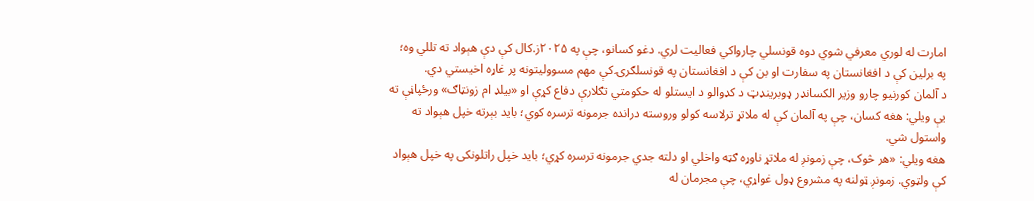امارت له لوري معرفي شوي دوه قونسلي چارواکي فعالیت لري. دغو کسانو، چې په ۲۰۲۵ز.کال کې دې هېواد ته تللي وه؛ په برلین کې د افغانستان په سفارت او بن کې د افغانستان په قونسلګرۍ کې مهم مسوولیتونه پر غاړه اخیستي دي.
د آلمان کورنیو چارو وزیر الکسانډر ډوبرینډټ د کډوالو د ایستلو له حکومتي تګلارې دفاع کړې او «بیلډ ام زونټاګ» ورځپاڼې ته یې ویلي: هغه کسان، چې په آلمان کې له ملاتړ ترلاسه کولو وروسته درانده جرمونه ترسره کوي؛ باید بېرته خپل هېواد ته واستول شي.
هغه ویلي: «هر څوک، چې زمونږ له ملاتړ ناوړه ګټه واخلي او دلته جدي جرمونه ترسره کړي؛ باید خپل راتلونکی په خپل هېواد کې ولټوي. زمونږ ټولنه په مشروع ډول غواړي، چې مجرمان له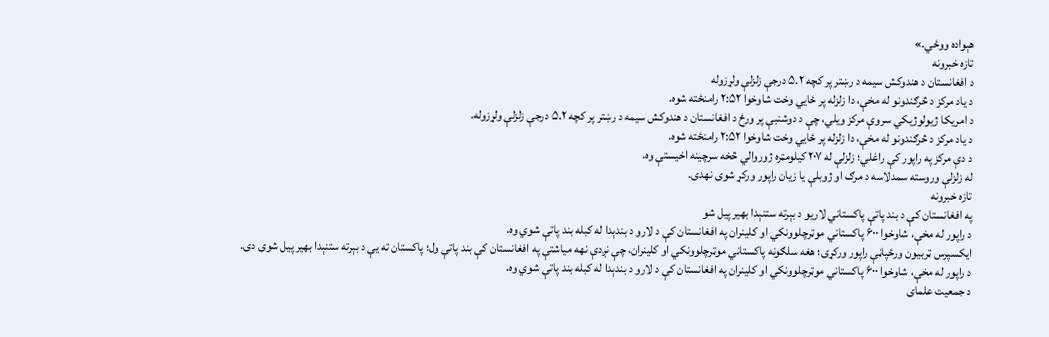هېواده ووځي.»
تازه خبرونه
د افغانستان د هندوکش سیمه د رښتر پر کچه ۵.۲ درجې زلزلې ولړزوله
د یاد مرکز د څرګندونو له مخې، دا زلزله پر ځایي وخت شاوخوا ۲:۵۲ رامنځته شوه.
د امریکا ژیولوژیکي سروې مرکز ویلي، چې د دوشنبې پر ورځ د افغانستان د هندوکش سیمه د رښتر پر کچه ۵.۲ درجې زلزلې ولړزوله.
د یاد مرکز د څرګندونو له مخې، دا زلزله پر ځایي وخت شاوخوا ۲:۵۲ رامنځته شوه.
د دې مرکز په راپور کې راغلي؛ زلزلې له ۲۰۷ کیلومټره ژوروالي څخه سرچینه اخیستې وه.
له زلزلې وروسته سمدلاسه د مرګ او ژوبلې یا زیان راپور ورکړ شوی نهدی.
تازه خبرونه
په افغانستان کې د بند پاتې پاکستاني لاریو د بېرته ستنېدا بهیر پیل شو
د راپور له مخې، شاوخوا ۶۰۰ پاکستاني موټرچلوونکي او کلینران په افغانستان کې د لارو د بندېدا له کبله بند پاتې شوي وه.
ایکسپرس ټربیون ورځپاڼې راپور ورکړی؛ هغه سلګونه پاکستاني موټرچلوونکي او کلینران، چې نږدې نهه میاشتې په افغانستان کې بند پاتې ول؛ پاکستان ته یې د بېرته ستنېدا بهیر پیل شوی دی.
د راپور له مخې، شاوخوا ۶۰۰ پاکستاني موټرچلوونکي او کلینران په افغانستان کې د لارو د بندېدا له کبله بند پاتې شوي وه.
د جمعیت علمای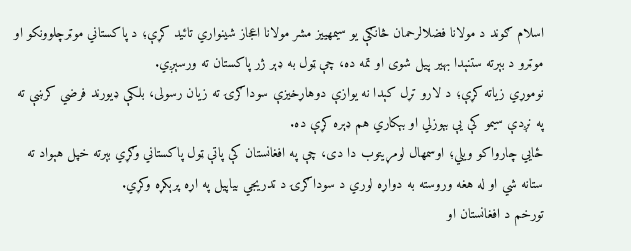اسلام ګوند د مولانا فضلالرحمان څانګې یو سیمهییز مشر مولانا اعجاز شینواري تائید کړې؛ د پاکستاني موټرچلوونکو او موټرو د بېرته ستنېدا بهیر پیل شوی او تمه ده، چې ټول به ډېر ژر پاکستان ته ورسېږي.
نوموړي زیاته کړې؛ د لارو تړل کېدا نه یوازې دوهاړخیزې سوداګرۍ ته زیان رسولی، بلکې ډیورند فرضي کرښې ته په نږدې سیمو کې یې بېوزلي او بېکاري هم ډېره کړې ده.
ځايي چارواکو ويلي؛ اوسمهال لومړیتوب دا دی، چې په افغانستان کې پاتې ټول پاکستاني وګړي بېرته خپل هېواد ته ستانه شي او له هغه وروسته به دواړه لوري د سوداګرۍ د تدریجي بیاپیل په اړه پرېکړه وکړي.
تورخم د افغانستان او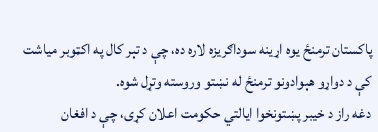پاکستان ترمنځ یوه اړینه سوداګریزه لاره ده، چې د تېر کال په اکټوبر میاشت کې د دواړو هېوادونو ترمنځ له نښتو وروسته وتړل شوه.
دغه راز د خیبر پښتونخوا ایالتي حکومت اعلان کړی، چې د افغان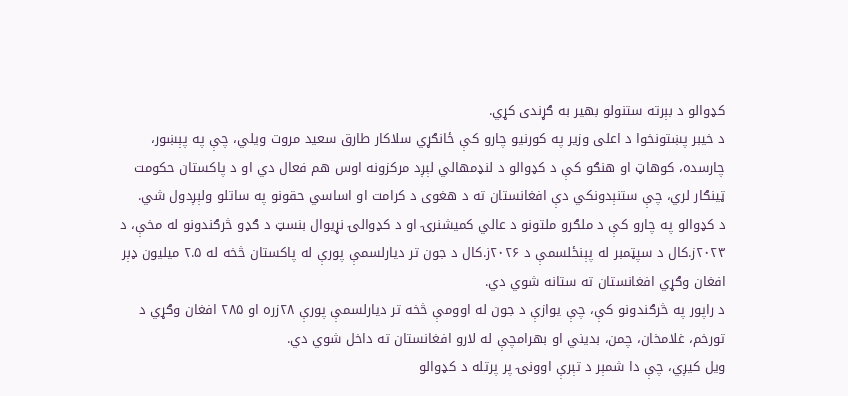کډوالو د بېرته ستنولو بهیر به ګړندی کړي.
د خیبر پښتونخوا د اعلی وزیر په کورنیو چارو کې ځانګړي سلاکار طارق سعید مروت ویلي، چې په پېښور، چارسده، کوهاټ او هنګو کې د کډوالو د لنډمهالي لېږد مرکزونه اوس هم فعال دي او د پاکستان حکومت ټینګار لري، چې ستنېدونکي دې افغانستان ته د هغوی د کرامت او اساسي حقونو په ساتلو ولېږدول شي.
د کډوالو په چارو کې د ملګرو ملتونو د عالي کمیشنرۍ او د کډوالۍ نړیوال بنسټ د ګډو څرګندونو له مخې، د ۲۰۲۳ز.کال د سپټمبر له پېنځلسمې د ۲۰۲۶ز.کال د جون تر دیارلسمې پورې له پاکستان څخه له ۲.۵ میلیون ډېر افغان وګړي افغانستان ته ستانه شوي دي.
د راپور په څرګندونو کې، چې یوازې د جون له اوومې څخه تر دیارلسمې پورې ۲۸زره او ۲۸۵ افغان وګړي د تورخم، غلامخان، چمن، بدیني او بهرامچې له لارو افغانستان ته داخل شوي دي.
ویل کیږي، چې دا شمېر د تېرې اوونۍ پر پرتله د کډوالو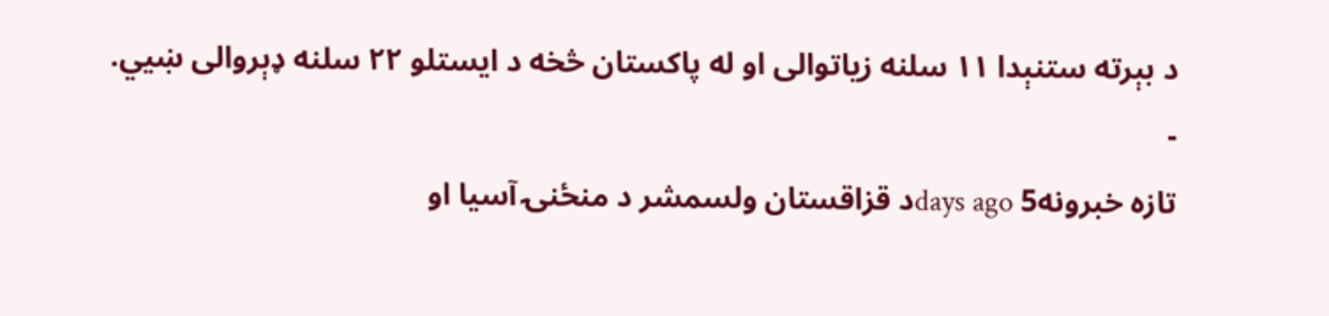د بېرته ستنېدا ۱۱ سلنه زیاتوالی او له پاکستان څخه د ایستلو ۲۲ سلنه ډېروالی ښيي.
-
تازه خبرونه5 days agoد قزاقستان ولسمشر د منځنۍ آسیا او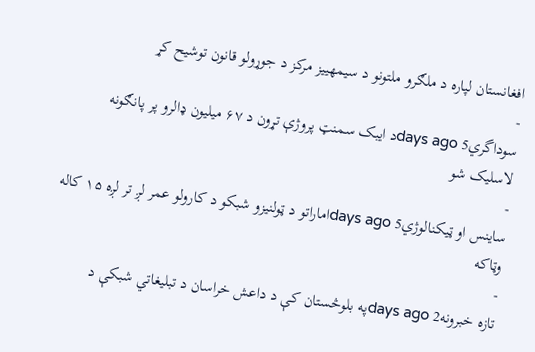افغانستان لپاره د ملګرو ملتونو د سیمهییز مرکز د جوړولو قانون توشیح کړ
-
سوداگري5 days agoد ایبک سمنټ پروژې تړون د ۶۷ میلیون ډالرو پر پانګونه لاسلیک شو
-
ساینس او ټیکنالوژي5 days agoاماراتو د ټولنیزو شبکو د کارولو عمر لږ تر لږه ۱۵ کاله وټاکه
-
تازه خبرونه2 days agoپه بلوڅستان کې د داعش خراسان د تبلیغاتي شبکې د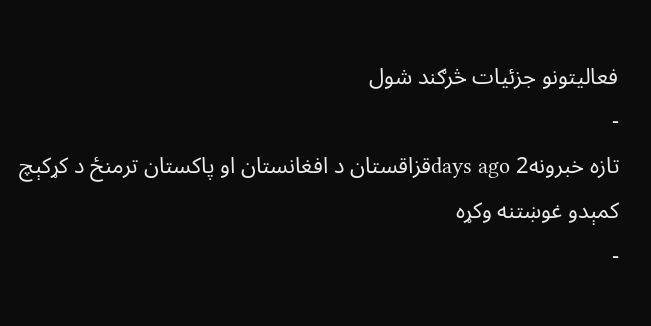فعالیتونو جزئیات څرګند شول
-
تازه خبرونه2 days agoقزاقستان د افغانستان او پاکستان ترمنځ د کړکېچ کمېدو غوښتنه وکړه
-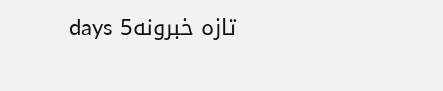تازه خبرونه5 days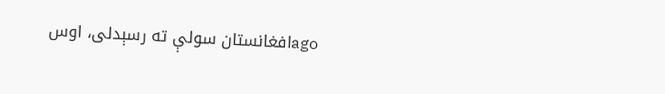agoافغانستان سولې ته رسېدلی، اوس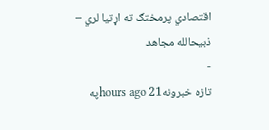اقتصادي پرمختګ ته اړتیا لري – ذبیحالله مجاهد
-
تازه خبرونه21 hours agoپه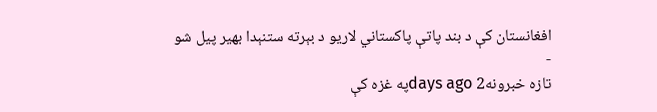افغانستان کې د بند پاتې پاکستاني لاریو د بېرته ستنېدا بهیر پیل شو
-
تازه خبرونه2 days agoپه غزه کې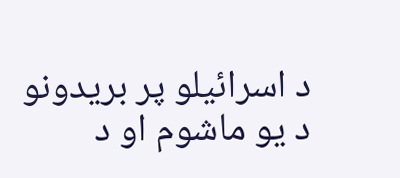د اسرائیلو پر بریدونو د یو ماشوم او د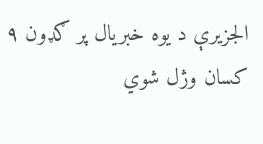الجزیرې د یوه خبریال پر ګډون ۹ کسان وژل شوي